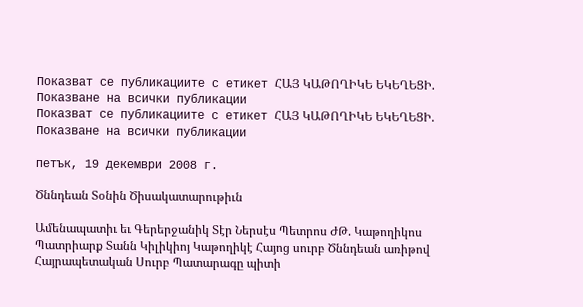Показват се публикациите с етикет ՀԱՅ ԿԱԹՈՂԻԿԵ ԵԿԵՂԵՑԻ. Показване на всички публикации
Показват се публикациите с етикет ՀԱՅ ԿԱԹՈՂԻԿԵ ԵԿԵՂԵՑԻ. Показване на всички публикации

петък, 19 декември 2008 г.

Ծննդեան Տօնին Ծիսակատարութիւն

Ամենապատիւ եւ Գերերջանիկ Տէր Ներսէս Պետրոս ԺԹ. Կաթողիկոս Պատրիարք Տանն Կիլիկիոյ Կաթողիկէ Հայոց սուրբ Ծննդեան առիթով Հայրապետական Սուրբ Պատարագը պիտի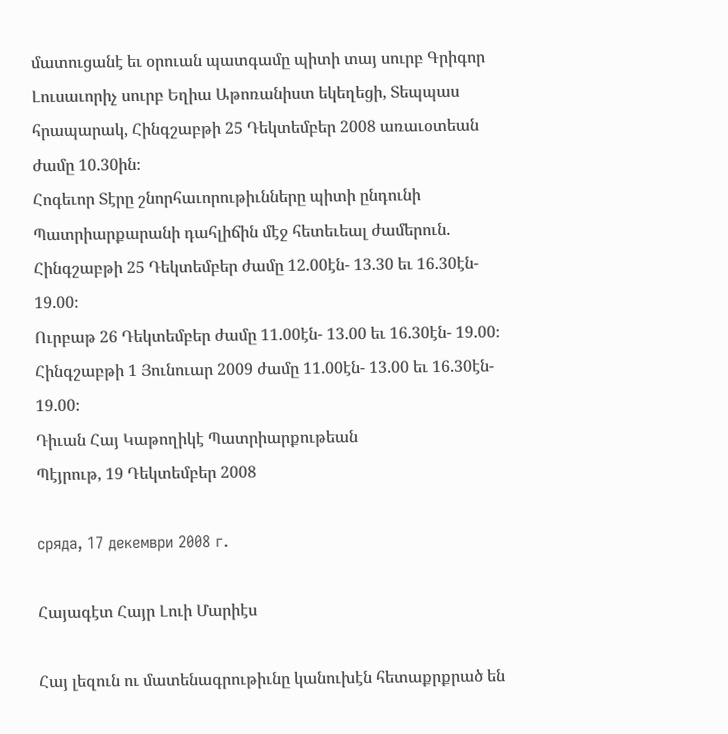մատուցանէ եւ օրուան պատգամը պիտի տայ սուրբ Գրիգոր Լուսաւորիչ սուրբ Եղիա Աթոռանիստ եկեղեցի, Տեպպաս հրապարակ, Հինգշաբթի 25 Դեկտեմբեր 2008 առաւօտեան ժամը 10.30ին։
Հոգեւոր Տէրը շնորհաւորութիւնները պիտի ընդունի Պատրիարքարանի դահլիճին մէջ հետեւեալ ժամերուն.
Հինգշաբթի 25 Դեկտեմբեր ժամը 12.00էն- 13.30 եւ 16.30էն- 19.00։
Ուրբաթ 26 Դեկտեմբեր ժամը 11.00էն- 13.00 եւ 16.30էն- 19.00։
Հինգշաբթի 1 Յունուար 2009 ժամը 11.00էն- 13.00 եւ 16.30էն- 19.00։
Դիւան Հայ Կաթողիկէ Պատրիարքութեան
Պէյրութ, 19 Դեկտեմբեր 2008

сряда, 17 декември 2008 г.

Հայագէտ Հայր Լուի Մարիէս

Հայ լեզուն ու մատենագրութիւնը կանուխէն հետաքրքրած են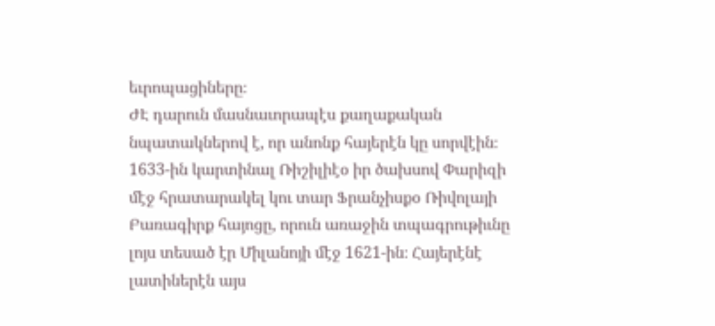եւրոպացիները։
ԺԷ դարուն մասնաւորապէս քաղաքական նպատակներով է, որ անոնք հայերէն կը սորվէին։ 1633-ին կարտինալ Ռիշիլիէօ իր ծախսով Փարիզի մէջ հրատարակել կու տար Ֆրանչիսքօ Ռիվոլայի Բառագիրք հայոցը, որուն առաջին տպագրութիւնը լոյս տեսած էր Միլանոյի մէջ 1621-ին։ Հայերէնէ լատիներէն այս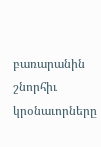բառարանին շնորհիւ կրօնաւորները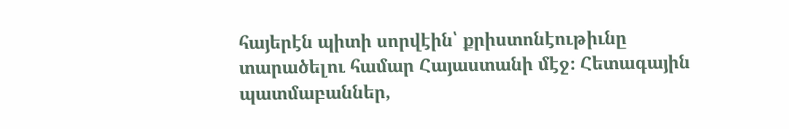հայերէն պիտի սորվէին՝ քրիստոնէութիւնը տարածելու համար Հայաստանի մէջ։ Հետագային պատմաբաններ,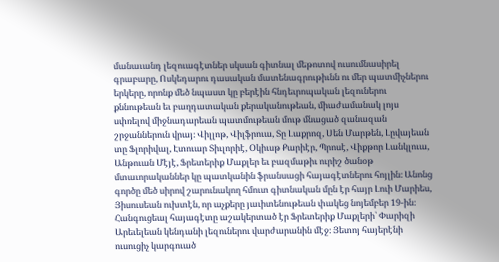մանաւանդ լեզուագէտներ սկսան գիտնալ մեթոտով ուսումնասիրել գրաբարը, Ոսկեդարու դասական մատենագրութիւնն ու մեր պատմիչներու երկերը, որոնք մեծ նպաստ կը բերէին հնդեւրոպական լեզուներու քննութեան եւ բաղդատական քերականութեան, միաժամանակ լոյս սփռելով միջնադարեան պատմութեան մութ մնացած զանազան շրջաններուն վրայ։ Վիլլոթ, Վիլֆրուա, Տը Լաքրոզ, Սեն Մարթեն, Լըվայեան տը Ֆլորիվալ, Էտուար Տիւլորիէ, Օկիւսթ Քարիէր, Պրոսէ, Վիքթոր Լանկլուա, Անթուան Մէյէ, Ֆրետերիք Մաքլեր եւ բազմաթիւ ուրիշ ծանօթ մտաւորականներ կը պատկանին ֆրանսացի հայագէտներու հոյլին։ Անոնց գործը մեծ սիրով շարունակող հմուտ գիտնական մըն էր հայր Լուի Մարիես, Յիսուսեան ուխտէն, որ աչքերը յաւիտենութեան փակեց նոյեմբեր 19-ին։
Հանգուցեալ հայագէտը աշակերտած էր Ֆրետերիք Մաքլերի՝ Փարիզի Արեւելեան կենդանի լեզուներու վարժարանին մէջ։ Յետոյ հայերէնի ուսուցիչ կարգուած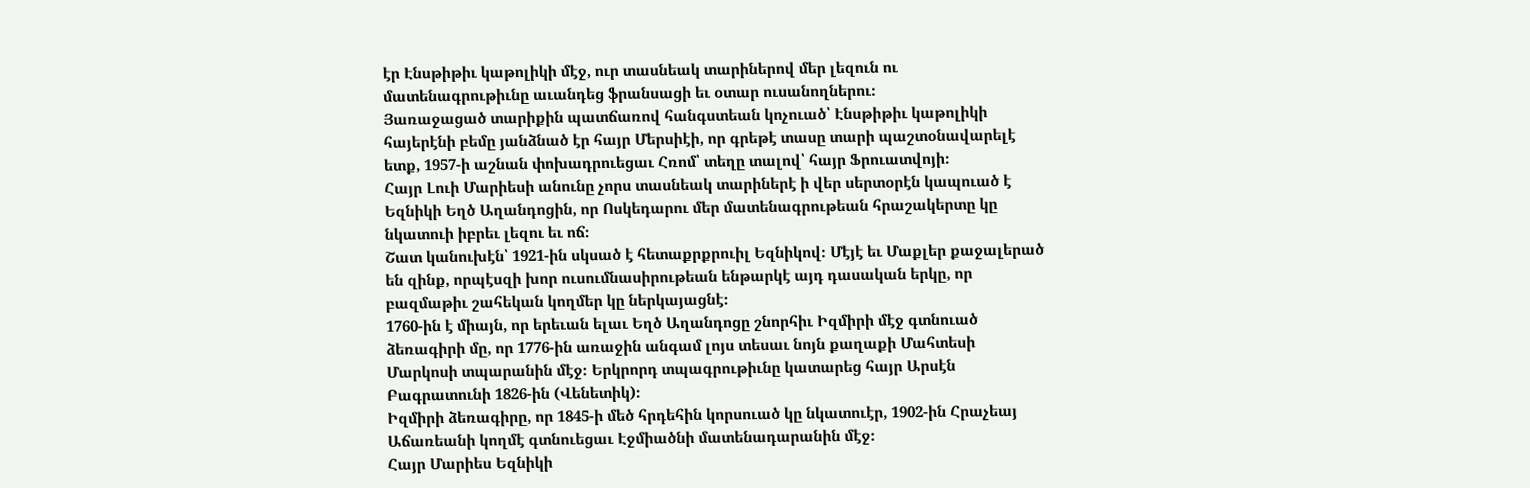էր Էնսթիթիւ կաթոլիկի մէջ, ուր տասնեակ տարիներով մեր լեզուն ու մատենագրութիւնը աւանդեց ֆրանսացի եւ օտար ուսանողներու։
Յառաջացած տարիքին պատճառով հանգստեան կոչուած՝ Էնսթիթիւ կաթոլիկի հայերէնի բեմը յանձնած էր հայր Մերսիէի, որ գրեթէ տասը տարի պաշտօնավարելէ ետք, 1957-ի աշնան փոխադրուեցաւ Հռոմ՝ տեղը տալով՝ հայր Ֆրուատվոյի։
Հայր Լուի Մարիեսի անունը չորս տասնեակ տարիներէ ի վեր սերտօրէն կապուած է Եզնիկի Եղծ Աղանդոցին, որ Ոսկեդարու մեր մատենագրութեան հրաշակերտը կը նկատուի իբրեւ լեզու եւ ոճ։
Շատ կանուխէն՝ 1921-ին սկսած է հետաքրքրուիլ Եզնիկով։ Մէյէ եւ Մաքլեր քաջալերած են զինք, որպէսզի խոր ուսումնասիրութեան ենթարկէ այդ դասական երկը, որ բազմաթիւ շահեկան կողմեր կը ներկայացնէ։
1760-ին է միայն, որ երեւան ելաւ Եղծ Աղանդոցը շնորհիւ Իզմիրի մէջ գտնուած ձեռագիրի մը, որ 1776-ին առաջին անգամ լոյս տեսաւ նոյն քաղաքի Մահտեսի Մարկոսի տպարանին մէջ։ Երկրորդ տպագրութիւնը կատարեց հայր Արսէն Բագրատունի 1826-ին (Վենետիկ)։
Իզմիրի ձեռագիրը, որ 1845-ի մեծ հրդեհին կորսուած կը նկատուէր, 1902-ին Հրաչեայ Աճառեանի կողմէ գտնուեցաւ Էջմիածնի մատենադարանին մէջ։
Հայր Մարիես Եզնիկի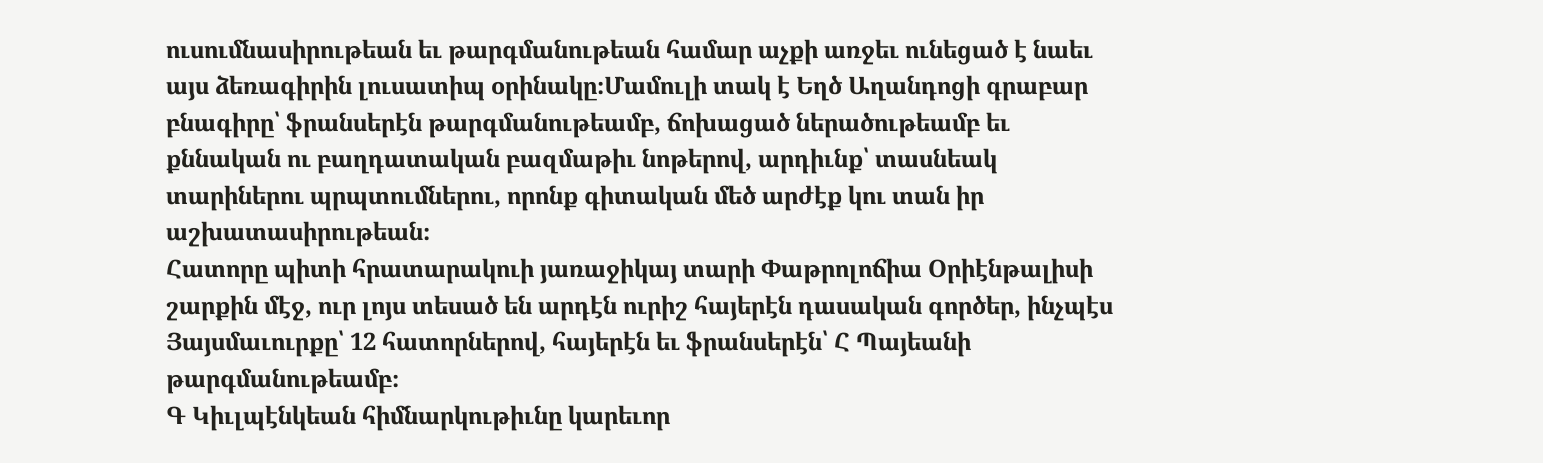ուսումնասիրութեան եւ թարգմանութեան համար աչքի առջեւ ունեցած է նաեւ այս ձեռագիրին լուսատիպ օրինակը։Մամուլի տակ է Եղծ Աղանդոցի գրաբար բնագիրը՝ ֆրանսերէն թարգմանութեամբ, ճոխացած ներածութեամբ եւ քննական ու բաղդատական բազմաթիւ նոթերով, արդիւնք՝ տասնեակ տարիներու պրպտումներու, որոնք գիտական մեծ արժէք կու տան իր աշխատասիրութեան։
Հատորը պիտի հրատարակուի յառաջիկայ տարի Փաթրոլոճիա Օրիէնթալիսի շարքին մէջ, ուր լոյս տեսած են արդէն ուրիշ հայերէն դասական գործեր, ինչպէս Յայսմաւուրքը՝ 12 հատորներով, հայերէն եւ ֆրանսերէն՝ Հ Պայեանի թարգմանութեամբ։
Գ Կիւլպէնկեան հիմնարկութիւնը կարեւոր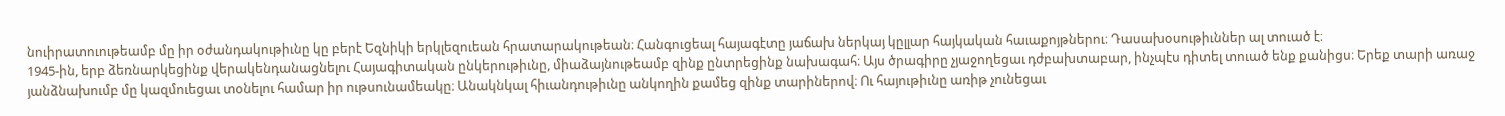նուիրատուութեամբ մը իր օժանդակութիւնը կը բերէ Եզնիկի երկլեզուեան հրատարակութեան։ Հանգուցեալ հայագէտը յաճախ ներկայ կըլլար հայկական հաւաքոյթներու։ Դասախօսութիւններ ալ տուած է։
1945-ին, երբ ձեռնարկեցինք վերակենդանացնելու Հայագիտական ընկերութիւնը, միաձայնութեամբ զինք ընտրեցինք նախագահ։ Այս ծրագիրը չյաջողեցաւ դժբախտաբար, ինչպէս դիտել տուած ենք քանիցս։ Երեք տարի առաջ յանձնախումբ մը կազմուեցաւ տօնելու համար իր ութսունամեակը։ Անակնկալ հիւանդութիւնը անկողին քամեց զինք տարիներով։ Ու հայութիւնը առիթ չունեցաւ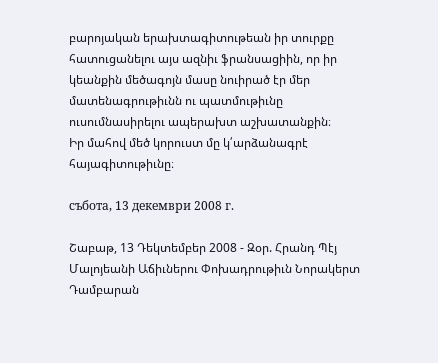բարոյական երախտագիտութեան իր տուրքը հատուցանելու այս ազնիւ ֆրանսացիին, որ իր կեանքին մեծագոյն մասը նուիրած էր մեր մատենագրութիւնն ու պատմութիւնը ուսումնասիրելու ապերախտ աշխատանքին։
Իր մահով մեծ կորուստ մը կ՛արձանագրէ հայագիտութիւնը։

събота, 13 декември 2008 г.

Շաբաթ, 13 Դեկտեմբեր 2008 - Զօր. Հրանդ Պէյ Մալոյեանի Աճիւներու Փոխադրութիւն Նորակերտ Դամբարան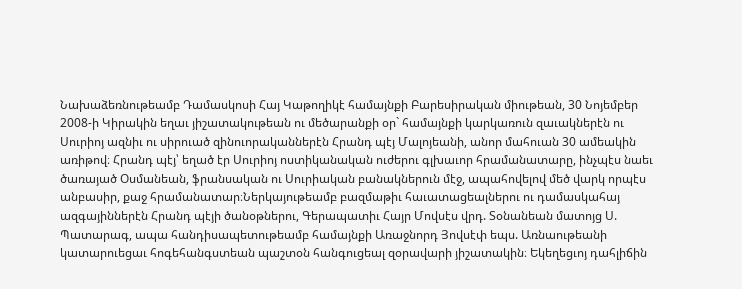Նախաձեռնութեամբ Դամասկոսի Հայ Կաթողիկէ համայնքի Բարեսիրական միութեան, 30 Նոյեմբեր 2008-ի Կիրակին եղաւ յիշատակութեան ու մեծարանքի օր` համայնքի կարկառուն զաւակներէն ու Սուրիոյ ազնիւ ու սիրուած զինուորականներէն Հրանդ պէյ Մալոյեանի, անոր մահուան 30 ամեակին առիթով։ Հրանդ պէյ՝ եղած էր Սուրիոյ ոստիկանական ուժերու գլխաւոր հրամանատարը, ինչպէս նաեւ ծառայած Օսմանեան, ֆրանսական ու Սուրիական բանակներուն մէջ, ապահովելով մեծ վարկ որպէս անբասիր, քաջ հրամանատար։Ներկայութեամբ բազմաթիւ հաւատացեալներու ու դամասկահայ ազգայիններէն Հրանդ պէյի ծանօթներու, Գերապատիւ Հայր Մովսէս վրդ. Տօնանեան մատոյց Ս. Պատարագ, ապա հանդիսապետութեամբ համայնքի Առաջնորդ Յովսէփ եպս. Առնաութեանի կատարուեցաւ հոգեհանգստեան պաշտօն հանգուցեալ զօրավարի յիշատակին։ Եկեղեցւոյ դահլիճին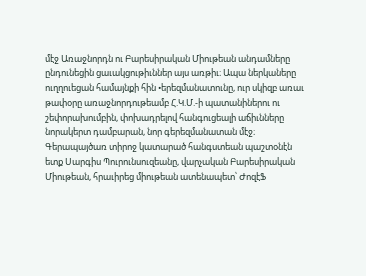մէջ Առաջնորդն ու Բարեսիրական Միութեան անդամները ընդունեցին ցաւակցութիւններ այս առթիւ։ Ապա ներկաները ուղղուեցան համայնքի հին •երեզմանատունը, ուր սկիզբ առաւ թափօրը առաջնորդութեամբ Հ.Կ.Մ.-ի պատանիներու ու շեփորախումբին, փոխադրելով հանգուցեալի աճիւնները նորակերտ դամբարան, նոր գերեզմանատան մէջ։ Գերապայծառ տիրոջ կատարած հանգստեան պաշտօնէն ետք Սարգիս Պուրունսուզեանը, վարչական Բարեսիրական Միութեան, հրաւիրեց միութեան ատենապետ՝ ԺոզէՖ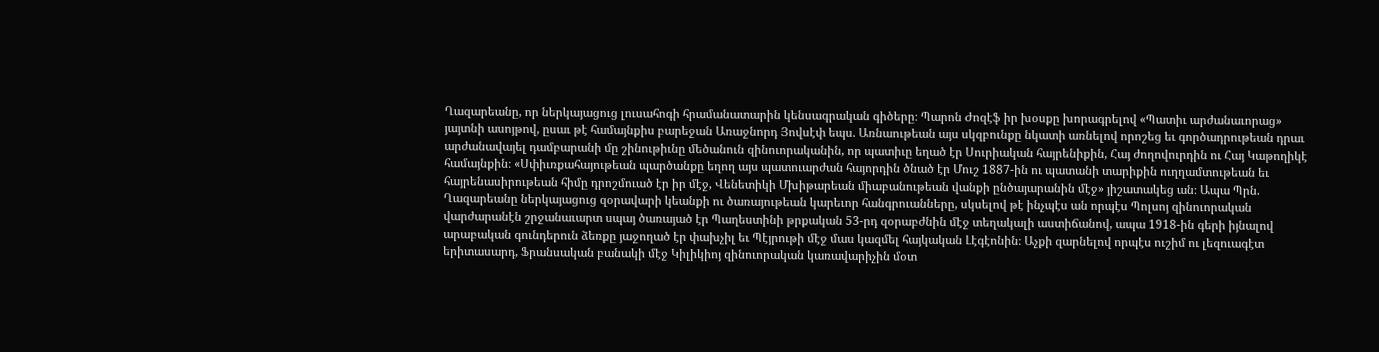Ղազարեանը, որ ներկայացուց լուսահոգի հրամանատարին կենսագրական գիծերը։ Պարոն Ժոզէֆ իր խօսքը խորագրելով «Պատիւ արժանաւորաց» յայտնի ասոյթով, ըսաւ թէ համայնքիս բարեջան Առաջնորդ Յովսէփ եպս. Առնաութեան այս սկզբունքը նկատի առնելով որոշեց եւ գործադրութեան դրաւ արժանավայել դամբարանի մը շինութիւնը մեծանուն զինուորականին, որ պատիւը եղած էր Սուրիական հայրենիքին, Հայ ժողովուրդին ու Հայ Կաթողիկէ համայնքին։ «Սփիւռքահայութեան պարծանքը եղող այս պատուարժան հայորդին ծնած էր Մուշ 1887-ին ու պատանի տարիքին ուղղամտութեան եւ հայրենասիրութեան հիմը դրոշմուած էր իր մէջ, Վենետիկի Մխիթարեան միաբանութեան վանքի ընծայարանին մէջ» յիշատակեց ան։ Ապա Պրն. Ղազարեանը ներկայացուց զօրավարի կեանքի ու ծառայութեան կարեւոր հանգրուանները, սկսելով թէ ինչպէս ան որպէս Պոլսոյ զինուորական վարժարանէն շրջանաւարտ սպայ ծառայած էր Պաղեստինի թրքական 53-րդ զօրաբժնին մէջ տեղակալի աստիճանով, ապա 1918-ին գերի իյնալով արաբական գունդերուն ձեռքը յաջողած էր փախչիլ եւ Պէյրութի մէջ մաս կազմել հայկական Լէգէոնին։ Աչքի զարնելով որպէս ուշիմ ու լեզուագէտ երիտասարդ, Ֆրանսական բանակի մէջ Կիլիկիոյ զինուորական կառավարիչին մօտ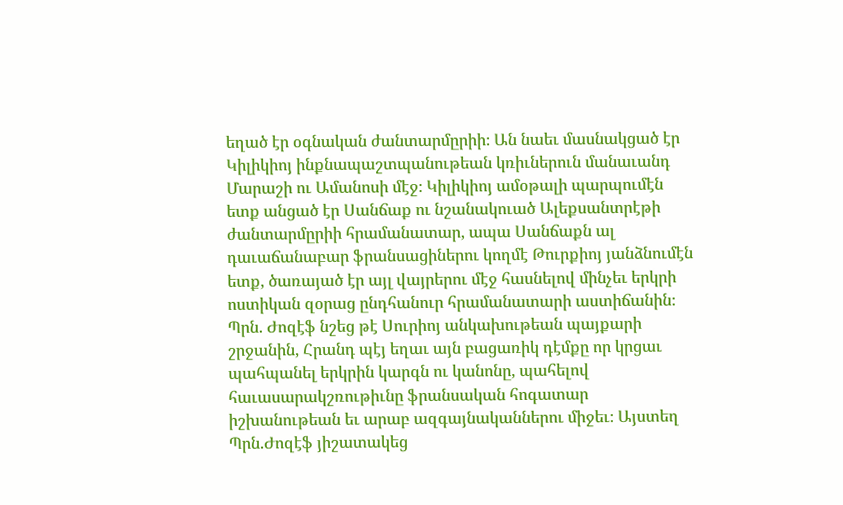եղած էր օգնական ժանտարմըրիի։ Ան նաեւ մասնակցած էր Կիլիկիոյ ինքնապաշտպանութեան կռիւներուն մանաւանդ Մարաշի ու Ամանոսի մէջ։ Կիլիկիոյ ամօթալի պարպումէն ետք անցած էր Սանճաք ու նշանակուած Ալեքսանտրէթի ժանտարմըրիի հրամանատար, ապա Սանճաքն ալ դաւաճանաբար ֆրանսացիներու կողմէ Թուրքիոյ յանձնումէն ետք, ծառայած էր այլ վայրերու մէջ հասնելով մինչեւ երկրի ոստիկան զօրաց ընդհանուր հրամանատարի աստիճանին։ Պրն. Ժոզէֆ նշեց թէ Սուրիոյ անկախութեան պայքարի շրջանին, Հրանդ պէյ եղաւ այն բացառիկ դէմքը որ կրցաւ պահպանել երկրին կարգն ու կանոնը, պահելով հաւասարակշռութիւնը ֆրանսական հոգատար իշխանութեան եւ արաբ ազգայնականներու միջեւ։ Այստեղ Պրն.Ժոզէֆ յիշատակեց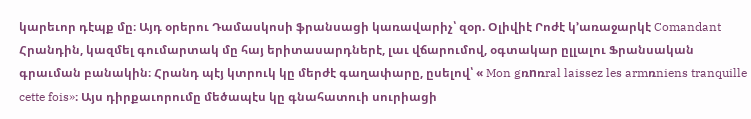կարեւոր դէպք մը։ Այդ օրերու Դամասկոսի ֆրանսացի կառավարիչ՝ զօր. Օլիվիէ Րոժէ կ՚առաջարկէ Comandant Հրանդին, կազմել գումարտակ մը հայ երիտասարդներէ, լաւ վճարումով, օգտակար ըլլալու Ֆրանսական գրաւման բանակին։ Հրանդ պէյ կտրուկ կը մերժէ գաղափարը, ըսելով՝ « Mon gռnռral laissez les armռniens tranquille cette fois»։ Այս դիրքաւորումը մեծապէս կը գնահատուի սուրիացի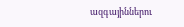ազգայիններու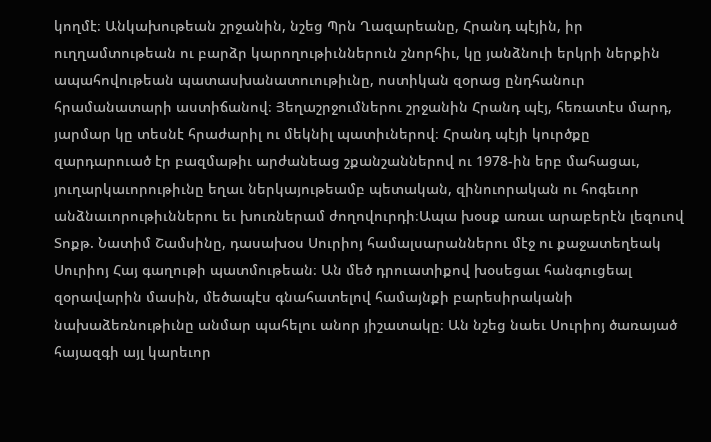կողմէ։ Անկախութեան շրջանին, նշեց Պրն Ղազարեանը, Հրանդ պէյին, իր ուղղամտութեան ու բարձր կարողութիւններուն շնորհիւ, կը յանձնուի երկրի ներքին ապահովութեան պատասխանատուութիւնը, ոստիկան զօրաց ընդհանուր հրամանատարի աստիճանով։ Յեղաշրջումներու շրջանին Հրանդ պէյ, հեռատէս մարդ, յարմար կը տեսնէ հրաժարիլ ու մեկնիլ պատիւներով։ Հրանդ պէյի կուրծքը զարդարուած էր բազմաթիւ արժանեաց շքանշաններով ու 1978-ին երբ մահացաւ, յուղարկաւորութիւնը եղաւ ներկայութեամբ պետական, զինուորական ու հոգեւոր անձնաւորութիւններու եւ խուռներամ ժողովուրդի։Ապա խօսք առաւ արաբերէն լեզուով Տոքթ. Նատիմ Շամսինը, դասախօս Սուրիոյ համալսարաններու մէջ ու քաջատեղեակ Սուրիոյ Հայ գաղութի պատմութեան։ Ան մեծ դրուատիքով խօսեցաւ հանգուցեալ զօրավարին մասին, մեծապէս գնահատելով համայնքի բարեսիրականի նախաձեռնութիւնը անմար պահելու անոր յիշատակը։ Ան նշեց նաեւ Սուրիոյ ծառայած հայազգի այլ կարեւոր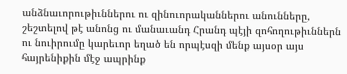անձնաւորութիւններու ու զինուորականներու անունները, շեշտելով թէ անոնց ու մանաւանդ Հրանդ պէյի զոհողութիւններն ու նուիրումը կարեւոր եղած են որպէսզի մենք այսօր այս հայրենիքին մէջ ապրինք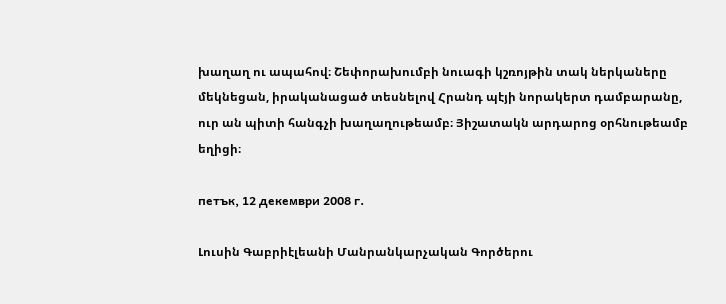խաղաղ ու ապահով։ Շեփորախումբի նուագի կշռոյթին տակ ներկաները մեկնեցան, իրականացած տեսնելով Հրանդ պէյի նորակերտ դամբարանը, ուր ան պիտի հանգչի խաղաղութեամբ։ Յիշատակն արդարոց օրհնութեամբ եղիցի։

петък, 12 декември 2008 г.

Լուսին Գաբրիէլեանի Մանրանկարչական Գործերու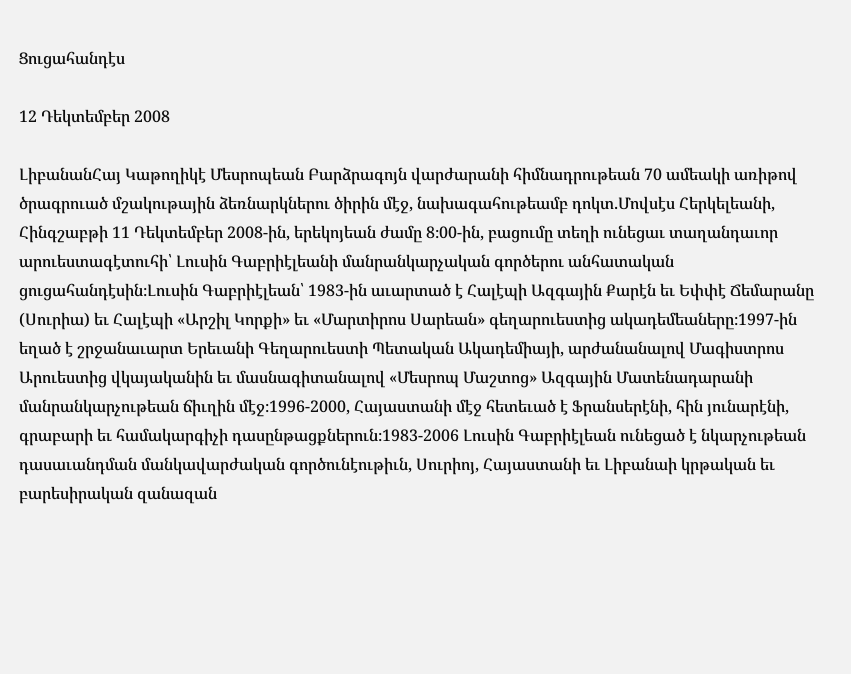Ցուցահանդէս

12 Դեկտեմբեր 2008

ԼիբանանՀայ Կաթողիկէ Մեսրոպեան Բարձրագոյն վարժարանի հիմնադրութեան 70 ամեակի առիթով ծրագրուած մշակութային ձեռնարկներու ծիրին մէջ, նախագահութեամբ դոկտ.Մովսէս Հերկելեանի, Հինգշաբթի 11 Դեկտեմբեր 2008-ին, երեկոյեան ժամը 8։00-ին, բացումը տեղի ունեցաւ տաղանդաւոր արուեստագէտուհի՝ Լուսին Գաբրիէլեանի մանրանկարչական գործերու անհատական ցուցահանդէսին։Լուսին Գաբրիէլեան՝ 1983-ին աւարտած է Հալէպի Ազգային Քարէն եւ Եփփէ Ճեմարանը (Սուրիա) եւ Հալէպի «Արշիլ Կորքի» եւ «Մարտիրոս Սարեան» գեղարուեստից ակադեմեաները։1997-ին եղած է շրջանաւարտ Երեւանի Գեղարուեստի Պետական Ակադեմիայի, արժանանալով Մագիստրոս Արուեստից վկայականին եւ մասնագիտանալով «Մեսրոպ Մաշտոց» Ազգային Մատենադարանի մանրանկարչութեան ճիւղին մէջ։1996-2000, Հայաստանի մէջ հետեւած է Ֆրանսերէնի, հին յունարէնի, գրաբարի եւ համակարգիչի դասընթացքներուն։1983-2006 Լուսին Գաբրիէլեան ունեցած է նկարչութեան դասաւանդման մանկավարժական գործունէութիւն, Սուրիոյ, Հայաստանի եւ Լիբանաի կրթական եւ բարեսիրական զանազան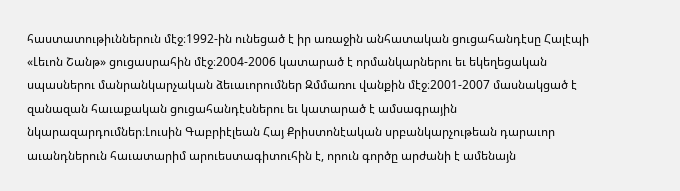հաստատութիւններուն մէջ։1992-ին ունեցած է իր առաջին անհատական ցուցահանդէսը Հալէպի «Լեւոն Շանթ» ցուցասրահին մէջ։2004-2006 կատարած է որմանկարներու եւ եկեղեցական սպասներու մանրանկարչական ձեւաւորումներ Զմմառու վանքին մէջ։2001-2007 մասնակցած է զանազան հաւաքական ցուցահանդէսներու եւ կատարած է ամսագրային նկարազարդումներ։Լուսին Գաբրիէլեան Հայ Քրիստոնէական սրբանկարչութեան դարաւոր աւանդներուն հաւատարիմ արուեստագիտուհին է, որուն գործը արժանի է ամենայն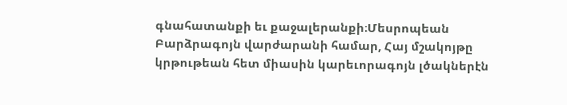գնահատանքի եւ քաջալերանքի։Մեսրոպեան Բարձրագոյն վարժարանի համար, Հայ մշակոյթը կրթութեան հետ միասին կարեւորագոյն լծակներէն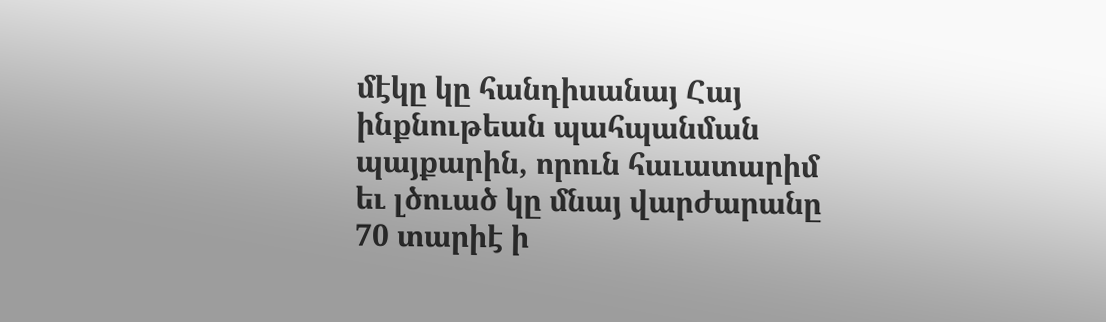մէկը կը հանդիսանայ Հայ ինքնութեան պահպանման պայքարին, որուն հաւատարիմ եւ լծուած կը մնայ վարժարանը 70 տարիէ ի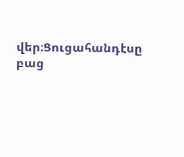վեր։Ցուցահանդէսը բաց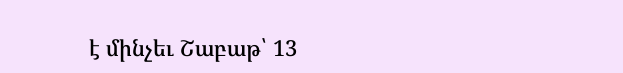է մինչեւ Շաբաթ՝ 13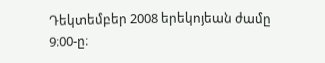Դեկտեմբեր 2008 երեկոյեան ժամը 9։00-ը։